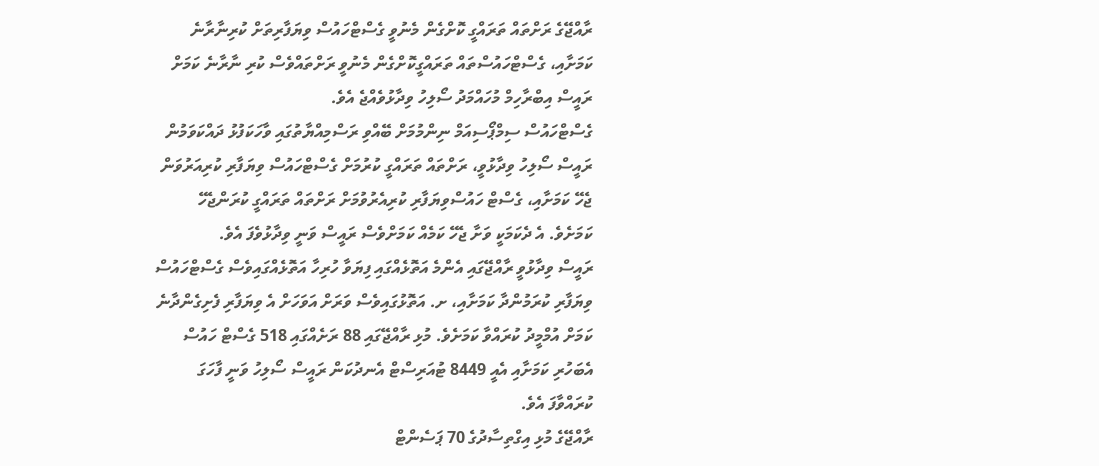ރާއްޖޭގެ ރަށްތައް ތަރައްގީ ކޮށްގެން މެނުވީ ގެސްޓްހައުސް ވިޔަފާރިތަށް ކުރިނާރާނެ ކަމަށާއި، ގެސްޓްހައުސްތައް ތަރައްގީކޮށްގެން މެނުވީ ރަށްތައްވެސް ކުރި ނާރާނެ ކަމަށް ރައީސް އިބްރާހިމް މުހައްމަދު ސޯލިހު ވިދާޅުވެއްޖެ އެވެ.
ގެސްޓްހައުސް ސިމްޕޯސިއަމް ނިންމުމަށް ބޭއްވި ރަސްމިއްޔާތުގައި ވާހަކަފުޅު ދައްކަވަމުން ރައީސް ސޯލިހު ވިދާޅުވީ، ރަށްތައް ތަރައްގީ ކުރުމަށް ގެސްޓްހައުސް ވިޔަފާރި ކުރިއަރުވަން ޖެހޭ ކަމަށާއި، ގެސްޓް ހައުސްވިޔަފާރި ކުރިއެރުވުމަށް ރަށްތައް ތަރައްގީ ކުރަންޖެހޭ ކަމަށެވެ. އެ ދެކަމަކީ ވަށާ ޖެހޭ ކަމެއް ކަމަށްވެސް ރައީސް ވަނީ ވިދާޅުވެފަ އެވެ.
ރައީސް ވިދާޅުވީ ރާއްޖޭގައި އެންމެ އަތޮޅެއްގައި ފިޔަވާ ހުރިހާ އަތޮޅެއްގައިވެސް ގެސްޓްހައުސް ވިޔަފާރި ކުރަމުންދާ ކަމަށާއި، ށ. އަތޮޅުގައިވެސް ވަރަށް އަވަހަށް އެ ވިޔަފާރި ފެށިގެންދާނެ ކަމަށް އުމްމީދު ކުރައްވާ ކަމަށެވެ. މުޅި ރާއްޖޭގައި 88 ރަށެއްގައި 518 ގެސްޓް ހައުސް އެބަހުރި ކަމަށާއި އެއީ 8449 ޓުއަރިސްޓް އެނދުކަން ރައީސް ސޯލިހު ވަނީ ފާހަގަ ކުރައްވާފަ އެވެ.
ރާއްޖޭގެ މުޅި އިގްތިސާދުގެ 70 ޕަސެންޓް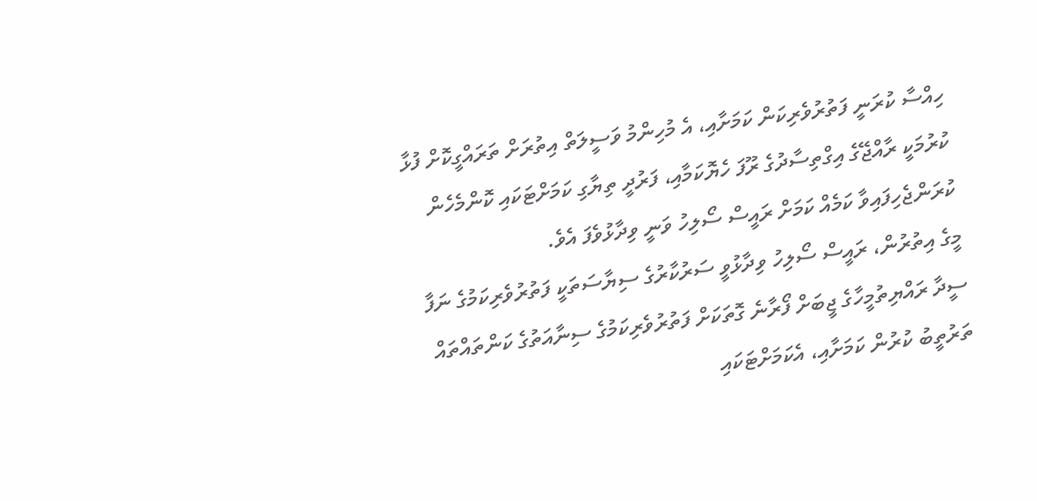ހިއްސާ ކުރަނީ ފަތުރުވެރިކަން ކަމަށާއި، އެ މުހިންމު ވަސީލަތް އިތުރަށް ތަރައްގީކޮށް ފުޅާ ކުރުމަކީ ރާއްޖޭގެ އިގްތިސާދުގެ ރޫފަ ހެޔޮކަމާއި، ފަރުދީ ތިޔާގި ކަމަށްޓަކައި ކޮންމެހެން ކުރަންޖެހިފައިވާ ކަމެއް ކަމަށް ރައީސް ސޯލިހު ވަނީ ވިދާޅުވެފަ އެވެ.
މީގެ އިތުރުން، ރައީސް ސޯލިހު ވިދާޅުވީ ސަރުކާރުގެ ސިޔާސަތަކީ ފަތުރުވެރިކަމުގެ ނަފާ ސީދާ ރައްޔިތުމީހާގެ ޖީބަށް ފޯރާނެ ގޮތަކަށް ފަތުރުވެރިކަމުގެ ސިނާއަތުގެ ކަންތައްތައް ތަރުތީބު ކުރުން ކަމަށާއި، އެކަމަށްޓަކައި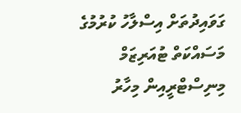ގަވައިދުތަށް އިސްލާހު ކުރުމުގެ މަސައްކަތް ޓުއަރިޒަމް މިނިސްޓްރީއިން މިހާރު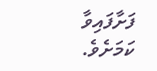ފަށާފައިވާ ކަމަށެވެ.